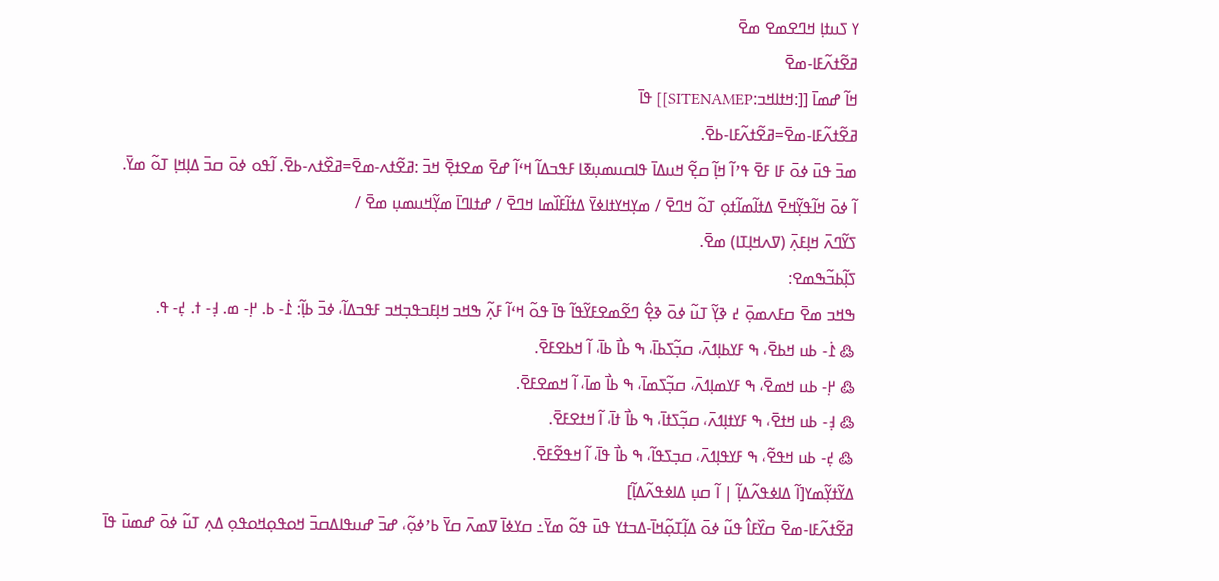ߌ ߖߎߙߊ߲ ߞߣߐߘߐ ߘߐ߫
ߥߐ߬ߙߍ߬ߓߊ-ߘߐ߫
ߞߊ߬ ߝߘߊ߫ [[:ߞߙߊߞߏ:SITENAMEP]] ߟߊ߫
ߥߐ߬ߙߍ߬ߓߊ-ߘߐ߫=ߥߐ߬ߙߍ߬ߓߊ-ߕߐ߫.
ߘߏ߫ ߟߎ߫ ߦߋ߫ ߓߊ ߓߐ߫ ߟߴߊ߬ ߞߊ߲߬ ߛߐ߲߬ ߞߎߡߊ߫ ߟߊߛߎߘߎ߲ߧߊ ߓߟߏߡߊ߬ ߞߵߊ߬ ߝߐ߫ ߘߐߙߐ߲߫ ߞߏ߫ :ߥߐ߬ߙߍ-ߘߐ߫=ߥߐ߰ߙߍ-ߕߐ߫. ߊ߬ߟߋ ߦߋ߫ ߛߏ߫ ߡߊ߲ߞߊ߲ ߠߋ߬ ߘߌ߫.
ߊ߬ ߦߋ߫ ߞߊ߬ߟߌ߲߬ߞߐ߫ ߡߙߊ߬ߘߊ߬ߙߋ߲ ߠߋ߬ ߞߣߐ߫ / ߘߌ߲ߞߌߙߊߦߌ߫ ߡߙߊ߬ߓߊ߰ߘߊ ߞߣߐ߫ / ߝߙߊߣߊ߫ ߘߌ߲߬ߞߎߘߎ߲ ߘߐ߫ /
ߖߌ߬ߣߍ߫ ߞߊ߲ߓߍ߲߫ (ߜߍߞߊ߲ߠߊ) ߘߐ߫.
ߖߊ߲߬ߕߏ߬ߒߘߐ:
ߒߞߏ ߘߐ߫ ߛߓߍߘߋ߲߫ ߄ ߢߌ߲߬ ߠߎ߬ ߦߋ߫ ߢߐ߲߮ ߣߐ߬ߘߐߓߌ߬ߟߊ߬ ߟߊ߫ ߟߋ߬ ߞߵߊ߬ ߓߍ߲߬ ߒߞߏ ߞߊ߲ߓߏߟߏ߲ߞߏ ߓߟߏߡߊ߬، ߦߏ߫ ߕߊ߲߬: ߁߭- ߕ. ߂߲- ߘ. ߃߲- ߙ. ߄߲- ߟ.
߷ ߁߭- ߕߎ ߞߕߐ߫، ߒ ߓߌߕߊ߲ߗߍ߫، ߛߏ߲߬ߖߕߊ߫، ߒ ߕߊ߯ ߕߊ߫، ߊ߬ ߞߕߐߓߐ߫.
߷ ߂߲- ߕߎ ߞߘߐ߫، ߒ ߓߌߘߊ߲ߗߍ߫، ߛߏ߲߬ߖߘߊ߫، ߒ ߕߊ߯ ߘߊ߫، ߊ߬ ߞߘߐߓߐ߫.
߷ ߃߲- ߕߎ ߞߙߐ߫، ߒ ߓߌߙߊ߲ߗߍ߫، ߛߏ߲߬ߖߙߊ߫، ߒ ߕߊ߯ ߙߊ߫، ߊ߬ ߞߙߐߓߐ߫.
߷ ߄߲- ߕߎ ߞߟߐ߬، ߒ ߓߌߟߊ߲ߗߍ߫، ߛߏ߲ߖߟߊ߬، ߒ ߕߊ߯ ߟߊ߫، ߊ߬ ߞߟߐ߬ߓߐ߫.
ߡߌ߬ߙߌ߲߬ߘߌ[ߊ߬ ߡߊߦߟߍ߬ߡߊ߲߬ | ߊ߬ ߛߎ߲ ߡߊߦߟߍ߬ߡߊ߲߬]
ߥߐ߬ߙߍ߬ߓߊ-ߘߐ߫ ߛߌ߰ߓߊ߮ ߟߎ߬ ߦߋ߫ ߡߊ߲߬ߠߋ߲߬ߞߊ߫-ߡߏߙߌ ߟߎ߫ ߟߋ߬ ߘߌ߫߸ ߛߌߦߊ߫ ߜߘߍ߫ ߛߌ߫ ߕߴߦߋ߲߬، ߝߏ߫ ߝߎߟߊߡߛߏ߫ ߞߋߟߋ߲ߞߋߟߋ߲ ߡߍ߲ ߠߎ߬ ߦߋ߫ ߝߘߎ߫ ߟߊ߫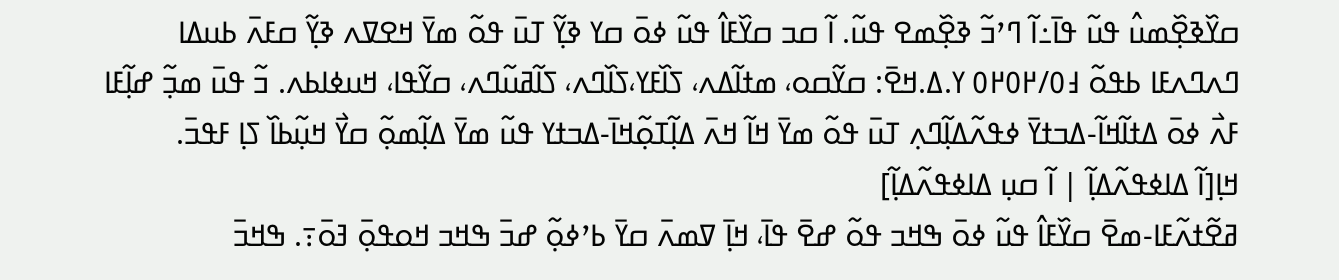ߛߌ߰ߢߐ߲߰ߘߎ߮ ߟߎ߬ ߟߊ߫߸ߊ߬ ߣߴߏ߬ ߢߐ߲߰ߘߐ ߟߎ߬. ߊ߬ ߛߏ ߛߌ߰ߓߊ߮ ߟߎ߬ ߦߋ߫ ߛߌ ߢߌ߲߬ ߠߎ߫ ߟߋ߬ ߘߌ߫ ߞߐߜߍ ߢߌ߲߬ ߛߓߍ߫ ߕߎߡߊ ߣߍߣߍߓߊ ߕߟߋ߬ ߃߀/߂߀߂߀ ߌ.ߡ.ߞߐ߫: ߛߌ߬ߛߋ، ߘߙߊ߬ߡߍ، ߖߊ߰ߓߌ،ߖߊ߰ߣߍ، ߖߊ߬ߥߎ߬ߣߍ، ߛߌ߬ߟߊ، ߞߎߦߊߕߍ. ߏ߬ ߟߎ߫ ߘߏ߲߬ ߝߊ߲߬ߓߊ ߓߍ߯ ߦߋ߫ ߡߙߊ߬ߞߊ߬-ߡߏߙߌ߫ ߦߟߍ߬ߡߊ߲߬ߣߍ߲ ߠߎ߫ ߟߋ߬ ߘߌ߫ ߞߊ߬ ߞߍ߫ ߡߊ߲߬ߠߋ߲߬ߞߊ߫-ߡߏߙߌ ߟߎ߬ ߘߌ߫ ߡߊ߲߬ߘߋ߲߬ ߛߌ߯ ߞߎ߲߬ߕߊ߰ ߖߊ߲ ߓߟߏ߫.
ߞߊ߲[ߊ߬ ߡߊߦߟߍ߬ߡߊ߲߬ | ߊ߬ ߛߎ߲ ߡߊߦߟߍ߬ߡߊ߲߬]
ߥߐ߬ߙߍ߬ߓߊ-ߘߐ߫ ߛߌ߰ߓߊ߮ ߟߎ߬ ߦߋ߫ ߒߞߏ ߟߋ߬ ߝߐ߫ ߟߊ߫، ߞߊ߲߫ ߜߘߍ߫ ߛߌ߫ ߕߴߦߋ߲߬ ߝߏ߫ ߒߞߏ ߞߋߟߋ߲߫ ߔߋ߫߹. ߒߞߏ߫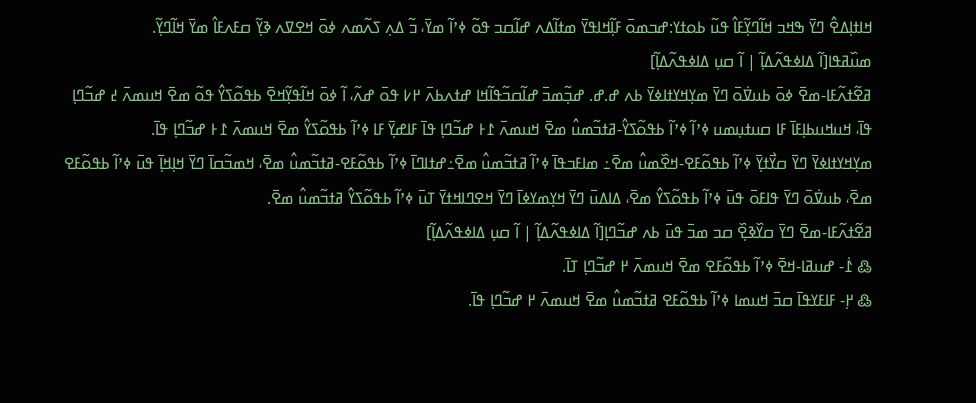ߞߊߙߊ߲ߡߐ߮ ߣߌ߫ ߒߞߏ ߞߊ߬ߣߌ߲߬ߓߊ߮ ߟߎ߬ ߕߋߙߌ:ߝߏߘߋ߫ ߓߊ߲߬ߞߊߟߌ߫ ߘߙߊ߬ߡߍ ߝߊ߬ߛߏ ߟߋ߬ ߦߴߊ߬ ߘߌ߫، ߏ߬ ߡߍ߲ ߖߍ߬ߘߍ ߦߋ߫ ߞߐߜߍ ߢߌ߲߬ ߛߓߍߓߊ߮ ߘߌ߫ ߞߊ߬ߣߌ߲߬.
ߘߎ߰ߥߟߊ[ߊ߬ ߡߊߦߟߍ߬ߡߊ߲߬ | ߊ߬ ߛߎ߲ ߡߊߦߟߍ߬ߡߊ߲߬]
ߥߐ߬ߙߍ߬ߓߊ-ߘߐ߫ ߦߋ߫ ߕߎߜ߭ߋ߫ ߣߌ߫ ߘߌ߲ߞߌߙߊߦߌ߫ ߕߍ ߝ.ߝ. ߝߏ߲߬ߘߏ߫ ߝߊ߬ߛߏ߬ߟߊ߬ߞߊ ߝߙߍߕߍ߫ ߂߇ ߟߋ߫ ߝߍ߬، ߊ߬ ߦߋ߫ ߞߊ߬ߟߌ߲߬ߞߐ߫ ߕߟߋ߬ߖߌ߮ ߟߋ߬ ߘߐ߫ ߞߎߘߍ߫ ߄ ߝߏ߬ߣߊ߲ ߟߊ߫، ߞߎߞߎߕߊ߲ߓߊ߫ ߓߊ ߛߎߙߎ߲ߘߎ ߦߴߊ߬ ߦߴߊ߬ ߕߟߋ߬ߖߌ߮-ߥߙߏ߬ߘߎ߮ ߘߐ߫ ߞߎߘߍ߫ ߁߅ ߝߏ߬ߣߊ߲ ߟߊ߫ ߓߊߝߌ߲߫ ߓߊ ߦߴߊ߬ ߕߟߋ߬ߖߌ߮ ߘߐ߫ ߞߎߘߍ߫ ߁߅ ߝߏ߬ߣߊ߲ ߟߊ߫.
ߘߌ߲ߞߌߙߊߦߌ߫ ߣߌ߫ ߛߌ߯ߙߌ߲߫ ߦߴߊ߬ ߕߟߋ߬ߓߐ-ߞߐ߰ߘߎ߮ ߘߐ߫߸ ߘߊߓߏߟߊ߫ ߦߴߊ߬ ߥߙߏ߬ߘߎ߮ ߘߐ߫߸ߝߙߊߣߊ߫ ߦߴߊ߬ ߕߟߋ߬ߓߐ-ߥߙߏ߬ߘߎ߮ ߘߐ߫، ߞߘߏ߬ߛߊ߫ ߣߌ߫ ߞߊ߲ߞߊ߲߫ ߟߎ߫ ߦߴߊ߬ ߕߟߋ߬ߓߐ ߘߐ߫، ߕߎߜ߭ߋ߫ ߣߌ߫ ߟߊߓߋ߫ ߟߎ߫ ߦߴߊ߬ ߕߟߋ߬ߖߌ߮ ߘߐ߫، ߡߊߡߎ߫ ߣߌ߫ ߞߌ߲ߘߌߦߊ߫ ߣߌ߫ ߞߐߣߊߞߙߌ߫ ߠߎ߫ ߦߴߊ߬ ߕߟߋ߬ߖߌ߮ ߥߙߏ߬ߘߎ߮ ߘߐ߫.
ߥߐ߬ߙߍ߬ߓߊ-ߘߐ߫ ߣߌ߫ ߛߌ߰ߢߐ߲߰ ߛߏ ߘߏ߫ ߟߎ߫ ߕߍ ߝߏ߬ߣߊ߲[ߊ߬ ߡߊߦߟߍ߬ߡߊ߲߬ | ߊ߬ ߛߎ߲ ߡߊߦߟߍ߬ߡߊ߲߬]
߷ ߁߭- ߝߎߥߊ-ߞߐ߫ ߦߴߊ߬ ߕߟߋ߬ߓߐ ߘߐ߫ ߞߎߘߍ߫ ߂ ߝߏ߬ߣߊ߲ ߠߊ߫.
߷ ߂߲- ߓߊߓߌߟߊ߫ ߛߏ߫ ߞߎߘߊ ߦߴߊ߬ ߕߟߋ߬ߓߐ ߥߙߏ߬ߘߎ߮ ߘߐ߫ ߞߎߘߍ߫ ߂ ߝߏ߬ߣߊ߲ ߟߊ߫.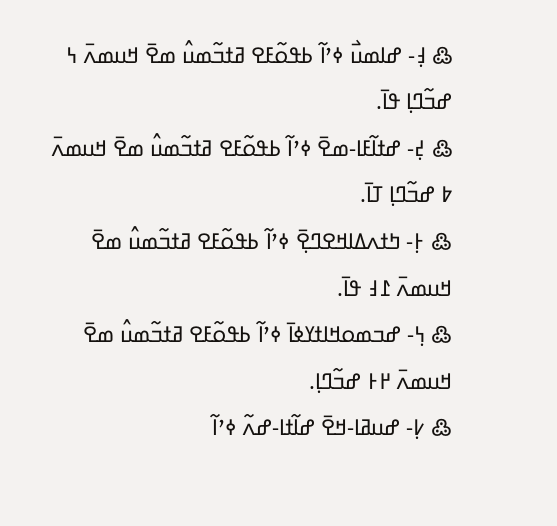߷ ߃߲- ߝߊߘߎ߯ ߦߴߊ߬ ߕߟߋ߬ߓߐ ߥߙߏ߬ߘߎ߮ ߘߐ߫ ߞߎߘߍ߫ ߆ ߝߏ߬ߣߊ߲ ߟߊ߫.
߷ ߄߲- ߝߙߊ߬ߓߊ-ߘߐ߫ ߦߴߊ߬ ߕߟߋ߬ߓߐ ߥߙߏ߬ߘߎ߮ ߘߐ߫ ߞߎߘߍ߫ ߈ ߝߏ߬ߣߊ߲ ߠߊ߫.
߷ ߅߲- ߤߙߍߡߊߞߐߣߐ߲߫ ߦߴߊ߬ ߕߟߋ߬ߓߐ ߥߙߏ߬ߘߎ߮ ߘߐ߫ ߞߎߘߍ߫ ߁߃ ߟߊ߫.
߷ ߆߲- ߝߏߘߋߞߊߙߌߦߊ߫ ߦߴߊ߬ ߕߟߋ߬ߓߐ ߥߙߏ߬ߘߎ߮ ߘߐ߫ ߞߎߘߍ߫ ߂߅ ߝߏ߬ߣߊ߲.
߷ ߇߲- ߝߎߥߊ-ߞߐ߫ ߝߊ߬ߙߊ-ߝߍ߬ ߦߴߊ߬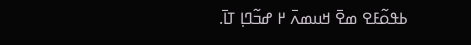ߕߟߋ߬ߓߐ ߘߐ߫ ߞߎߘߍ߫ ߂ ߝߏ߬ߣߊ߲ ߠߊ߫.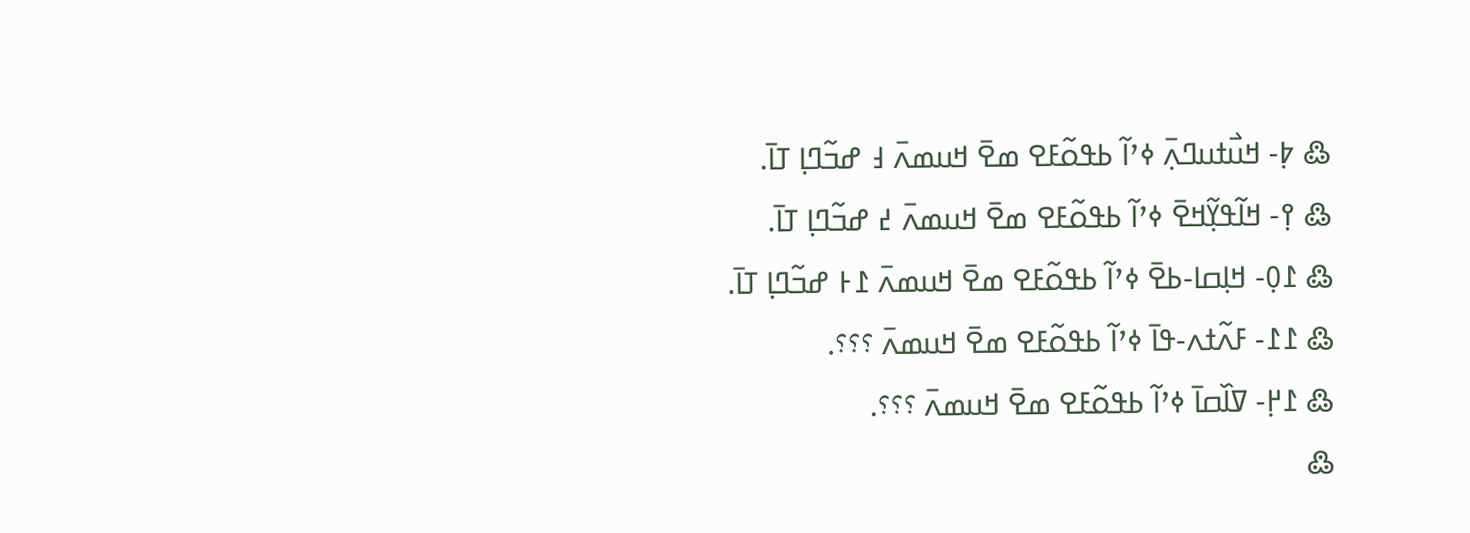߷ ߈߲- ߞߎ߯ߙߎߣߍ߲߫ ߦߴߊ߬ ߕߟߋ߬ߓߐ ߘߐ߫ ߞߎߘߍ߫ ߃ ߝߏ߬ߣߊ߲ ߠߊ߫.
߷ ߉߲- ߞߊ߬ߟߌ߲߬ߞߐ߫ ߦߴߊ߬ ߕߟߋ߬ߓߐ ߘߐ߫ ߞߎߘߍ߫ ߄ ߝߏ߬ߣߊ߲ ߠߊ߫.
߷ ߁߀߲- ߞߊ߲ߛߊ-ߕߐ߫ ߦߴߊ߬ ߕߟߋ߬ߓߐ ߘߐ߫ ߞߎߘߍ߫ ߁߅ ߝߏ߬ߣߊ߲ ߠߊ߫.
߷ ߁߁- ߓߍ߬ߙߍ-ߟߊ߫ ߦߴߊ߬ ߕߟߋ߬ߓߐ ߘߐ߫ ߞߎߘߍ߫ ؟؟؟.
߷ ߁߂߲- ߜߊ߰ߛߊ߫ ߦߴߊ߬ ߕߟߋ߬ߓߐ ߘߐ߫ ߞߎߘߍ߫ ؟؟؟.
߷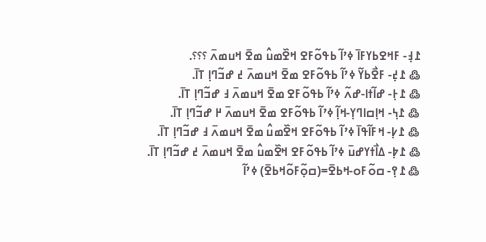߁߃߲- ߓߞߐߕߌߓߊ߫ ߦߴߊ߬ ߕߟߋ߬ߓߐ ߞߐ߰ߘߎ߮ ߘߐ߫ ߞߎߘߍ߫ ؟؟؟.
߷ ߁߄߲- ߓߐ߯ߕߌ߬ ߦߴߊ߬ ߕߟߋ߬ߓߐ ߘߐ߫ ߞߎߘߍ߫ ߄ ߝߏ߬ߣߊ߲ ߠߊ߫.
߷ ߁߅߲- ߝߊ߬ߙߊ-ߝߍ߬ ߦߴߊ߬ ߕߟߋ߬ߓߐ ߘߐ߫ ߞߎߘߍ߫ ߃ ߝߏ߬ߣߊ߲ ߠߊ߫.
߷ ߁߆߲- ߞߊ߲ߛߊߣߌ߲-ߞߊ߲߬ ߦߴߊ߬ ߕߟߋ߬ߓߐ ߘߐ߫ ߞߎߘߍ߫ ߂ ߝߏ߬ߣߊ߲ ߠߊ߫.
߷ ߁߇߲- ߞߓߊ߬ߟߊ߫ ߦߴߊ߬ ߕߟߋ߬ߓߐ ߞߐ߰ߘߎ߮ ߘߐ߫ ߞߎߘߍ߫ ߃ ߝߏ߬ߣߊ߲ ߠߊ߫.
߷ ߁߈߲- ߡߊ߯ߙߌߝߎ߫ ߦߴߊ߬ ߕߟߋ߬ߓߐ ߞߐ߰ߘߎ߮ ߘߐ߫ ߞߎߘߍ߫ ߄ ߝߏ߬ߣߊ߲ ߠߊ߫.
߷ ߁߉߲- ߛߋ߬ߓߋ-ߞߕߐ߫=(ߛߋ߲߬ߓߋ߬ߞߕߐ߫) ߦߴߊ߬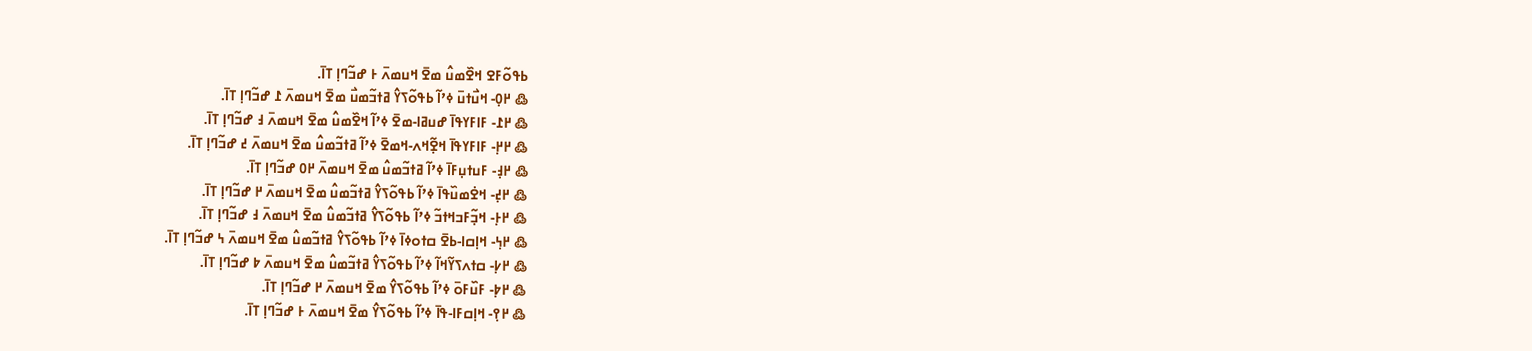ߕߟߋ߬ߓߐ ߞߐ߰ߘߎ߮ ߘߐ߫ ߞߎߘߍ߫ ߅ ߝߏ߬ߣߊ߲ ߠߊ߫.
߷ ߂߀߲- ߞߎ߯ߙߎ߫ ߦߴߊ߬ ߕߟߋ߬ߖߌ߮ ߥߙߏ߬ߘߎ߯ ߘߐ߫ ߞߎߘߍ߫ ߁ ߝߏ߬ߣߊ߲ ߠߊ߫.
߷ ߂߁- ߓߊߓߌߟߊ߫ ߝߎߥߊ-ߘߐ߫ ߦߴߊ߬ ߞߐ߰ߘߎ߮ ߘߐ߫ ߞߎߘߍ߫ ߃ ߝߏ߬ߣߊ߲ ߠߊ߫.
߷ ߂߂߲- ߓߊߓߌߟߊ߫ ߞߐ߲߬ߞߍ-ߞߘߐ߫ ߦߴߊ߬ ߥߙߏ߬ߘߎ߮ ߘߐ߫ ߞߎߘߍ߫ ߄ ߝߏ߬ߣߊ߲ ߠߊ߫.
߷ ߂߃߲- ߓߎߙߎ߲ߓߊ߫ ߦߴߊ߬ ߥߙߏ߬ߘߎ߮ ߘߐ߫ ߞߎߘߍ߫ ߂߀ ߝߏ߬ߣߊ߲ ߠߊ߫.
߷ ߂߄߲- ߞߐ߭ߘߎ߰ߟߊ߫ ߦߴߊ߬ ߕߟߋ߬ߖߌ߮ ߥߙߏ߬ߘߎ߮ ߘߐ߫ ߞߎߘߍ߫ ߂ ߝߏ߬ߣߊ߲ ߠߊ߫.
߷ ߂߅߲- ߞߏ߲߬ߓߏߞߙߏ߬ ߦߴߊ߬ ߕߟߋ߬ߖߌ߮ ߥߙߏ߬ߘߎ߮ ߘߐ߫ ߞߎߘߍ߫ ߃ ߝߏ߬ߣߊ߲ ߠߊ߫.
߷ ߂߆߲- ߞߊ߲ߛߊ-ߕߐ߫ ߛߙߋߦߊ߫ ߦߴߊ߬ ߕߟߋ߬ߖߌ߮ ߥߙߏ߬ߘߎ߮ ߘߐ߫ ߞߎߘߍ߫ ߆ ߝߏ߬ߣߊ߲ ߠߊ߫.
߷ ߂߇߲- ߛߙߍߖߌ߬ߞߊ߬ ߦߴߊ߬ ߕߟߋ߬ߖߌ߮ ߥߙߏ߬ߘߎ߮ ߘߐ߫ ߞߎߘߍ߫ ߈ ߝߏ߬ߣߊ߲ ߠߊ߫.
߷ ߂߈߲- ߓߎ߰ߓߋ߫ ߦߴߊ߬ ߕߟߋ߬ߖߌ߮ ߘߐ߫ ߞߎߘߍ߫ ߂ ߝߏ߬ߣߊ߲ ߠߊ߫.
߷ ߂߉߲- ߞߊ߲ߛߓߊ-ߟߊ߫ ߦߴߊ߬ ߕߟߋ߬ߖߌ߮ ߘߐ߫ ߞߎߘߍ߫ ߅ ߝߏ߬ߣߊ߲ ߠߊ߫.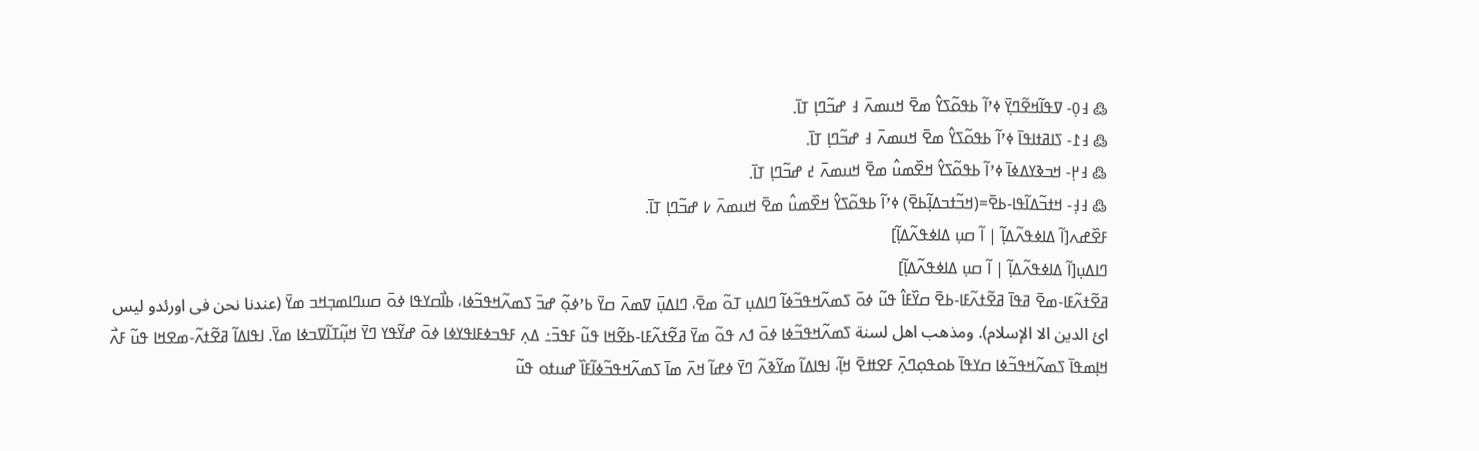߷ ߃߀߲- ߜߟߊ߬ߞߐ߬ߣߌ߲߫ ߦߴߊ߬ ߕߟߋ߬ߖߌ߮ ߘߐ߫ ߞߎߘߍ߫ ߃ ߝߏ߬ߣߊ߲ ߠߊ߫.
߷ ߃߁- ߖߊߥߙߊߟߊ߫ ߦߴߊ߬ ߕߟߋ߬ߖߌ߮ ߘߐ߫ ߞߎߘߍ߫ ߃ ߝߏ߬ߣߊ߲ ߠߊ߫.
߷ ߃߂߲- ߞߏߢߌߡߦߊ߫ ߦߴߊ߬ ߕߟߋ߬ߖߌ߮ ߞߐ߰ߘߎ߮ ߘߐ߫ ߞߎߘߍ߫ ߄ ߝߏ߬ߣߊ߲ ߠߊ߫.
߷ ߃߃߲- ߞߙߏ߬ߡߊ߬ߟߊ-ߕߐ߫=(ߞߏ߬ߙߏߡߊ߲߬ߕߐ߫) ߦߴߊ߬ ߕߟߋ߬ߖߌ߮ ߞߐ߰ߘߎ߮ ߘߐ߫ ߞߎߘߍ߫ ߇ ߝߏ߬ߣߊ߲ ߠߊ߫.
ߓߐ߰ߝߍ[ߊ߬ ߡߊߦߟߍ߬ߡߊ߲߬ | ߊ߬ ߛߎ߲ ߡߊߦߟߍ߬ߡߊ߲߬]
ߣߊߡߎ߲[ߊ߬ ߡߊߦߟߍ߬ߡߊ߲߬ | ߊ߬ ߛߎ߲ ߡߊߦߟߍ߬ߡߊ߲߬]
ߥߐ߬ߙߍ߬ߓߊ-ߘߐ߫ ߥߟߊ߫ ߥߐ߬ߙߍ߬ߓߊ-ߕߐ߫ ߛߌ߰ߓߊ߮ ߟߎ߬ ߦߋ߫ ߖߘߍ߬ߞߟߏ߬ߦߊ߬ ߣߊߡߎ߲ ߠߋ߬ ߘߐ߫، ߣߊߡߎ߲߫ ߜߘߍ߫ ߛߌ߫ ߕߴߦߋ߲߬ ߝߏ߫ ߖߘߍ߬ߞߟߏ߬ߦߊ، ߕߊ߯ߛߌߟߊ ߦߋ߫ ߛߎߣߊߘߏ߲ߞߏ ߘߌ߫ (عندنا نحن فى اورئدو ليس ائ الدين الا الإسلام). ومذهب اهل لسنة ߖߘߍ߬ߞߟߏ߬ߦߊ ߦߋ߫ ߗߍ ߟߋ߬ ߘߌ߫ ߥߐ߬ߙߍ߬ߓߊ-ߕߐ߬ߞߊ ߟߎ߬ ߓߟߏ߫߸ ߡߍ߲ ߓߟߏߦߓߊߟߌߦߊ ߦߋ߫ ߝߌ߬ߟߌ ߣߌ߫ ߞߎ߲߬ߠߊ߬ߜߏߦߊ ߘߌ߫. ߊߟߊߡߊ߬ ߥߐ߬ߙߍ߬-ߘߐߞߊ ߟߎ߬ ߓߍ߯ ߞߊ߲ߘߟߊ߫ ߖߘߍ߬ߞߟߏ߬ߦߊ ߛߌߟߊ߫ ߕߋߟߋ߲ߣߍ߲߫ ߓߐߚߐ߫ ߞߊ߲߬، ߊߟߊߡߊ߬ ߘߌ߬ߢߍ߬ ߣߌ߫ ߦߝߊ߬ ߞߍ߫ ߘߊ߫ ߖߘߍ߬ߞߟߏ߬ߦߊ߬ߓߊ߰ ߝߎߙߋ ߟߎ߬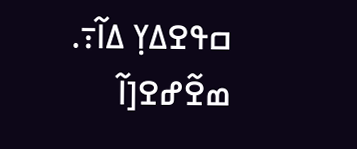ߛߟߐߡߌ߲ ߡߊ߬߹.
ߘߐ߬ߝߐ[ߊ߬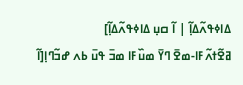ߡߊߦߟߍ߬ߡߊ߲߬ | ߊ߬ ߛߎ߲ ߡߊߦߟߍ߬ߡߊ߲߬]
ߥߐ߬ߙߍ߬ߓߊ-ߘߐ߫ ߣߌ߫ ߘߎ߰ߓߊ ߘߏ߫ ߟߎ߫ ߕߍ ߝߏ߬ߣߊ߲[ߊ߬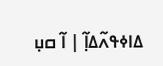ߡߊߦߟߍ߬ߡߊ߲߬ | ߊ߬ ߛߎ߲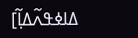ߡߊߦߟߍ߬ߡߊ߲߬]